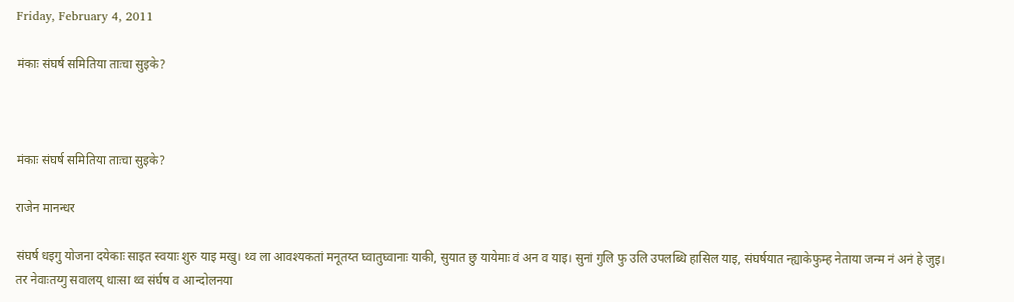Friday, February 4, 2011

मंकाः संघर्ष समितिया ताःचा सुइके?



मंकाः संघर्ष समितिया ताःचा सुइके?

राजेन मानन्धर

संघर्ष धइगु योजना दयेकाः साइत स्वयाः शुरु याइ मखु। थ्व ला आवश्यकतां मनूतय्त घ्वातुघ्वानाः याकी, सुयात छु यायेमाः वं अन व याइ। सुनां गुलि फु उलि उपलब्धि हासिल याइ, संघर्षयात न्ह्याकेफुम्ह नेताया जन्म नं अनं हे जुइ। तर नेवाःतय्गु सवालय् धाःसा थ्व संर्घष व आन्दोलनया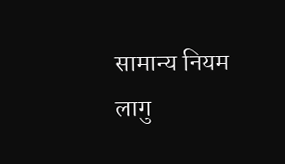सामान्य नियम लागु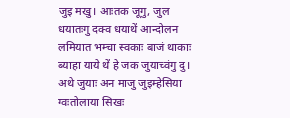जुइ मखु। आःतक जूगु, जुल धयातःगु दक्व धयाथें आन्दोलन लमियात भम्चा स्वकाः बाजं थाकाः ब्याहा याये थें हे जक जुयाच्वंगु दु। अथे जुयाः अन माजु जुइम्हेसिया ग्वःतोलाया सिखः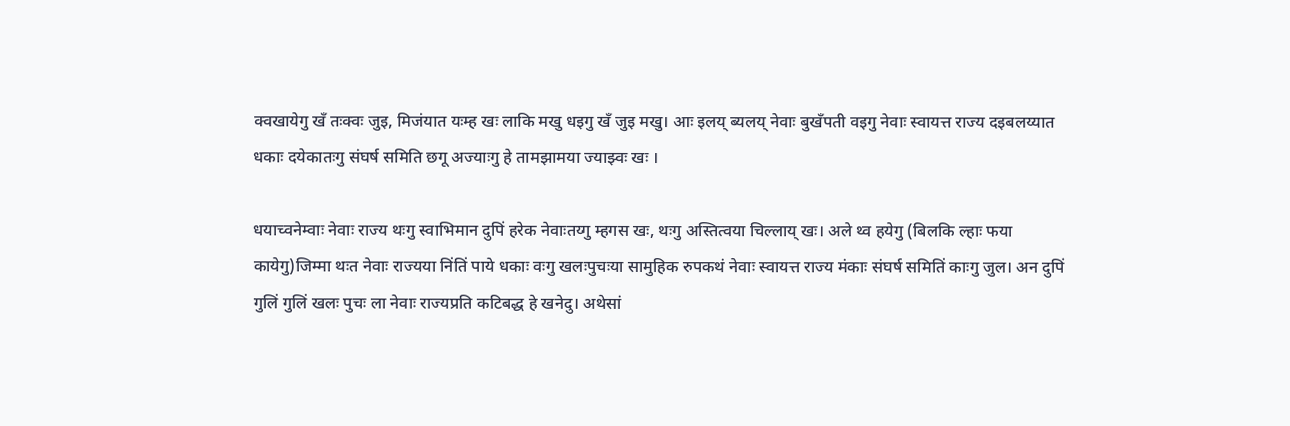क्वखायेगु खँ तःक्वः जुइ, मिजंयात यःम्ह खः लाकि मखु धइगु खँ जुइ मखु। आः इलय् ब्यलय् नेवाः बुखँपती वइगु नेवाः स्वायत्त राज्य दइबलय्यात धकाः दयेकातःगु संघर्ष समिति छगू अज्याःगु हे तामझामया ज्याझ्वः खः ।

धयाच्वनेम्वाः नेवाः राज्य थःगु स्वाभिमान दुपिं हरेक नेवाःतय्गु म्हगस खः, थःगु अस्तित्वया चिल्लाय् खः। अले थ्व हयेगु (बिलकि ल्हाः फया कायेगु)जिम्मा थःत नेवाः राज्यया निंतिं पाये धकाः वःगु खलःपुचःया सामुहिक रुपकथं नेवाः स्वायत्त राज्य मंकाः संघर्ष समितिं काःगु जुल। अन दुपिं गुलिं गुलिं खलः पुचः ला नेवाः राज्यप्रति कटिबद्ध हे खनेदु। अथेसां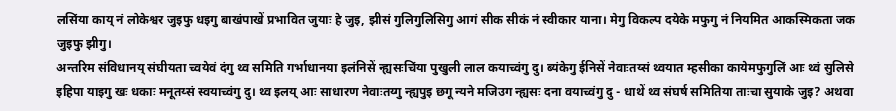लसिंया काय् नं लोकेश्वर जुइफु धइगु बाखंपाखें प्रभावित जुयाः हे जुइ, झीसं गुलिगुलिसिगु आगं सीक सीकं नं स्वीकार याना। मेगु विकल्प दयेके मफुगु नं नियमित आकस्मिकता जक जुइफु झीगु।
अन्तरिम संविधानय् संघीयता च्वयेवं दंगु थ्व समिति गर्भाधानया इलंनिसें न्ह्यसःचिंया पुखुली लाल कयाच्वंगु दु। ब्यंकेगु ईनिसें नेवाःतय्सं थ्वयात म्हसीका कायेमफुगुलिं आः थ्वं सुलिसे इहिपा याइगु खः धकाः मनूतय्सं स्वयाच्वंगु दु। थ्व इलय् आः साधारण नेवाःतय्गु न्ह्यपुइ छगू न्यने मजिउग न्ह्यसः दना वयाच्वंगु दु - धाथें थ्व संघर्ष समितिया ताःचा सुयाके जुइ? अथवा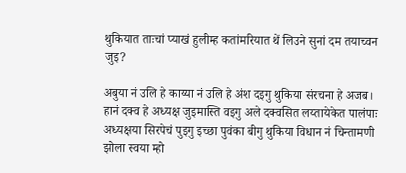थुकियात ताःचां प्याखं हुलीम्ह कतांमरियात थें लिउने सुनां दम तयाच्वन जुइ?

अबुया नं उलि हे काय्या नं उलि हे अंश दइगु थुकिया संरचना हे अजब। हानं दक्व हे अध्यक्ष जुइमास्ति वइगु अले दक्वसित लय्तायेकेत पालंपाः अध्यक्षया सिरपेचं पुइगु इच्छा पुवंका बीगु थुकिया विधान नं चिन्तामणी झोला स्वया म्हो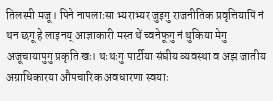तिलस्मी मजू। पिने नापलाःसा भ्यराभ्यर जुइगु राजनीतिक प्रवृत्तियापिं नं थन छगू हे लाइनय् आज्ञाकारी मस्त थें च्वनेफूगु नं थुकिया मेगु अजूचायापुगु प्रकृति खः। थःथःगु पार्टीया संघीय व्यवस्था व अझ जातीय अग्राधिकारया औपचारिक अवधारणा स्वयाः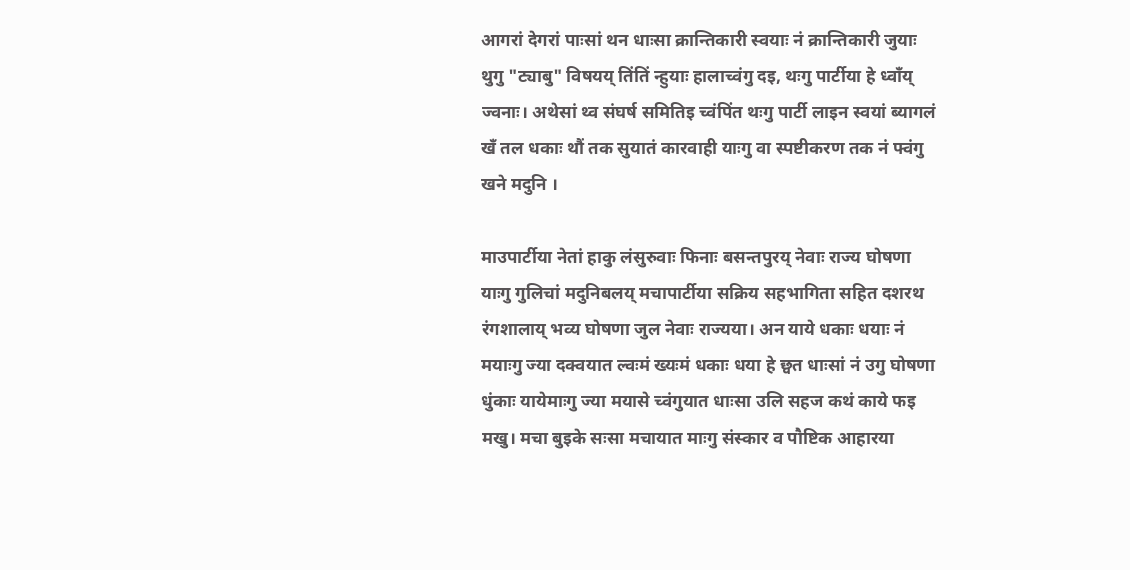आगरां देगरां पाःसां थन धाःसा क्रान्तिकारी स्वयाः नं क्रान्तिकारी जुयाः थुगु "ट्याबु" विषयय् तिंतिं न्हुयाः हालाच्वंगु दइ, थःगु पार्टीया हे ध्वाँय् ज्वनाः। अथेसां थ्व संघर्ष समितिइ च्वंपिंत थःगु पार्टी लाइन स्वयां ब्यागलं खँ तल धकाः थौं तक सुयातं कारवाही याःगु वा स्पष्टीकरण तक नं फ्वंगु खने मदुनि ।

माउपार्टीया नेतां हाकु लंसुरुवाः फिनाः बसन्तपुरय् नेवाः राज्य घोषणा याःगु गुलिचां मदुनिबलय् मचापार्टीया सक्रिय सहभागिता सहित दशरथ रंगशालाय् भव्य घोषणा जुल नेवाः राज्यया। अन याये धकाः धयाः नं मयाःगु ज्या दक्वयात ल्वःमं ख्यःमं धकाः धया हे छ्वत धाःसां नं उगु घोषणा धुंकाः यायेमाःगु ज्या मयासे च्वंगुयात धाःसा उलि सहज कथं काये फइ मखु। मचा बुइके सःसा मचायात माःगु संस्कार व पौष्टिक आहारया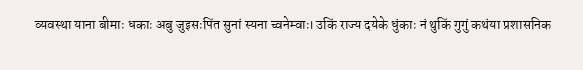व्यवस्था याना बीमाः धकाः अबु जुइसःपिंत सुनां स्यना च्वनेम्वाः। उकिं राज्य दयेके धुंकाः नं थुकिं गुगुं कथंया प्रशासनिक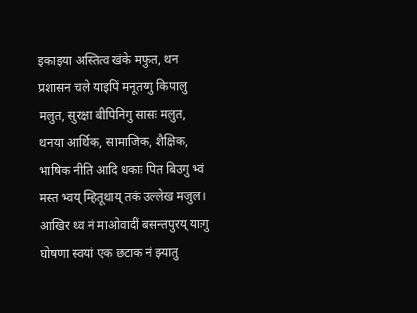इकाइया अस्तित्व खंके मफुत, थन प्रशासन चले याइपिं मनूतय्गु किपालु मलुत, सुरक्षा बीपिनिगु सासः मलुत, थनया आर्थिक, सामाजिक, शैक्षिक, भाषिक नीति आदि धकाः पित बिउगु भ्वं मस्त भ्वय् म्हितूथाय् तकं उल्लेख मजुल। आखिर थ्व नं माओवादीं बसन्तपुरय् याःगु घोषणा स्वयां एक छटाक नं झ्यातु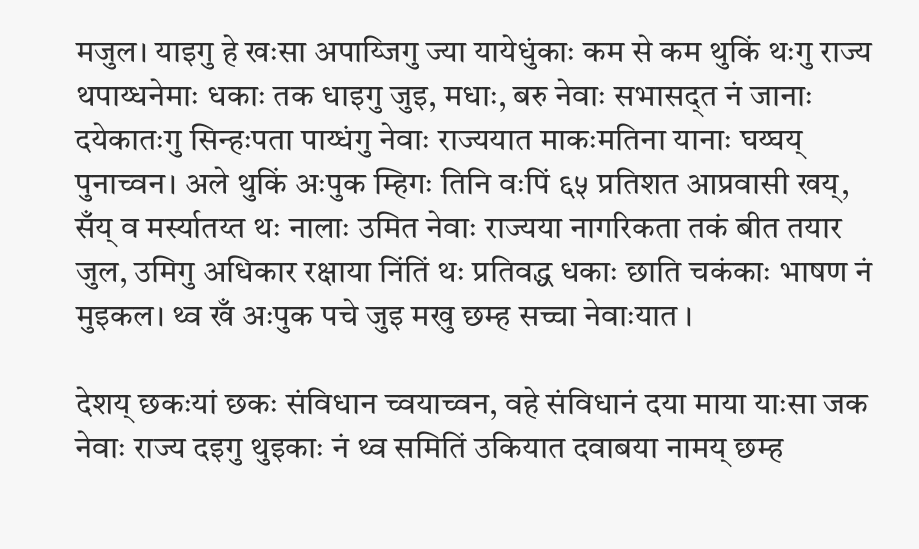मजुल। याइगु हे खःसा अपाय्जिगु ज्या यायेधुंकाः कम से कम थुकिं थःगु राज्य थपाय्धनेमाः धकाः तक धाइगु जुइ, मधाः, बरु नेवाः सभासद्त नं जानाः दयेकातःगु सिन्हःपता पाय्धंगु नेवाः राज्ययात माकःमतिना यानाः घय्घय् पुनाच्वन। अले थुकिं अःपुक म्हिगः तिनि वःपिं ६५ प्रतिशत आप्रवासी खय्, सँय् व मर्स्यातय्त थः नालाः उमित नेवाः राज्यया नागरिकता तकं बीत तयार जुल, उमिगु अधिकार रक्षाया निंतिं थः प्रतिवद्ध धकाः छाति चकंकाः भाषण नं मुइकल। थ्व खँ अःपुक पचे जुइ मखु छम्ह सच्चा नेवाःयात ।

देशय् छकःयां छकः संविधान च्वयाच्वन, वहे संविधानं दया माया याःसा जक नेवाः राज्य दइगु थुइकाः नं थ्व समितिं उकियात दवाबया नामय् छम्ह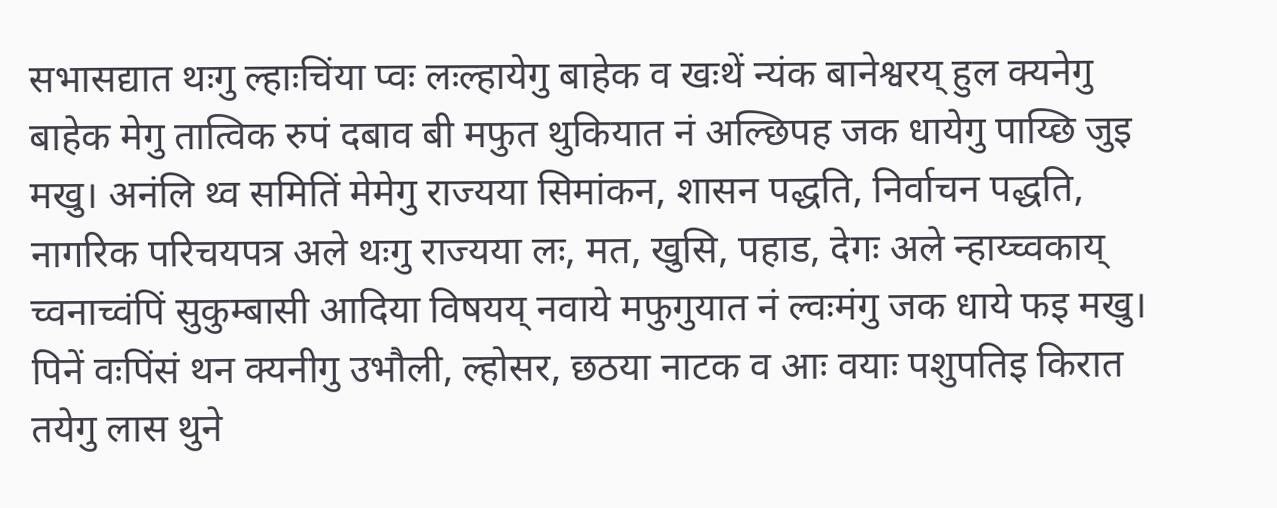सभासद्यात थःगु ल्हाःचिंया प्वः लःल्हायेगु बाहेक व खःथें न्यंक बानेश्वरय् हुल क्यनेगु बाहेक मेगु तात्विक रुपं दबाव बी मफुत थुकियात नं अल्छिपह जक धायेगु पाय्छि जुइ मखु। अनंलि थ्व समितिं मेमेगु राज्यया सिमांकन, शासन पद्धति, निर्वाचन पद्धति, नागरिक परिचयपत्र अले थःगु राज्यया लः, मत, खुसि, पहाड, देगः अले न्हाय्च्वकाय् च्वनाच्वंपिं सुकुम्बासी आदिया विषयय् नवाये मफुगुयात नं ल्वःमंगु जक धाये फइ मखु। पिनें वःपिंसं थन क्यनीगु उभौली, ल्होसर, छठया नाटक व आः वयाः पशुपतिइ किरात तयेगु लास थुने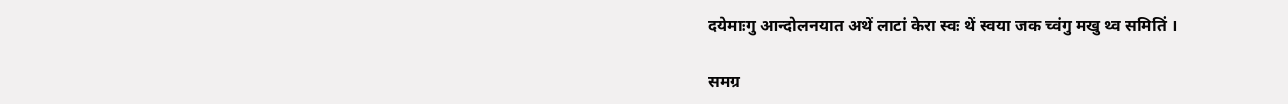दयेमाःगु आन्दोलनयात अथें लाटां केरा स्वः थें स्वया जक च्वंगु मखु थ्व समितिं ।

समग्र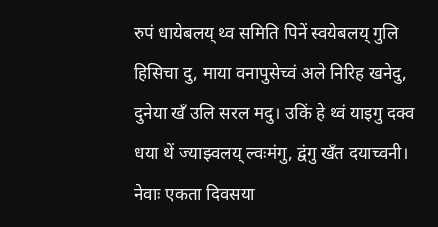रुपं धायेबलय् थ्व समिति पिनें स्वयेबलय् गुलि हिसिचा दु, माया वनापुसेच्वं अले निरिह खनेदु, दुनेया खँ उलि सरल मदु। उकिं हे थ्वं याइगु दक्व धया थें ज्याझ्वलय् ल्वःमंगु, द्वंगु खँत दयाच्वनी। नेवाः एकता दिवसया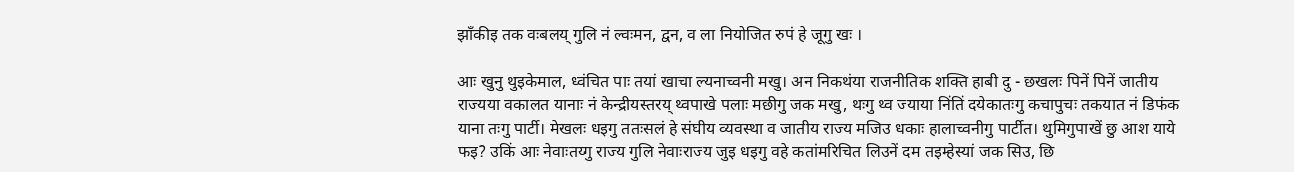झाँकीइ तक वःबलय् गुलि नं ल्वःमन, द्वन, व ला नियोजित रुपं हे जूगु खः ।

आः खुनु थुइकेमाल, ध्वंचित पाः तयां खाचा ल्यनाच्वनी मखु। अन निकथंया राजनीतिक शक्ति हाबी दु - छखलः पिनें पिनें जातीय राज्यया वकालत यानाः नं केन्द्रीयस्तरय् थ्वपाखे पलाः मछीगु जक मखु, थःगु थ्व ज्याया निंतिं दयेकातःगु कचापुचः तकयात नं डिफंक याना तःगु पार्टी। मेखलः धइगु ततःसलं हे संघीय व्यवस्था व जातीय राज्य मजिउ धकाः हालाच्वनीगु पार्टीत। थुमिगुपाखें छु आश याये फइ? उकिं आः नेवाःतय्गु राज्य गुलि नेवाःराज्य जुइ धइगु वहे कतांमरिचित लिउनें दम तइम्हेस्यां जक सिउ, छि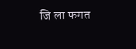जि ला फगत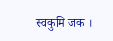स्वकुमि जक ।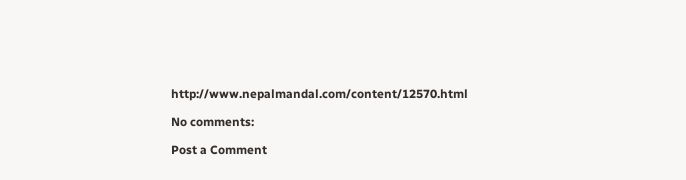http://www.nepalmandal.com/content/12570.html

No comments:

Post a Comment